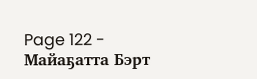Page 122 - Майаҕатта Бэрт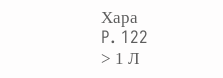Хара
P. 122
> 1 Л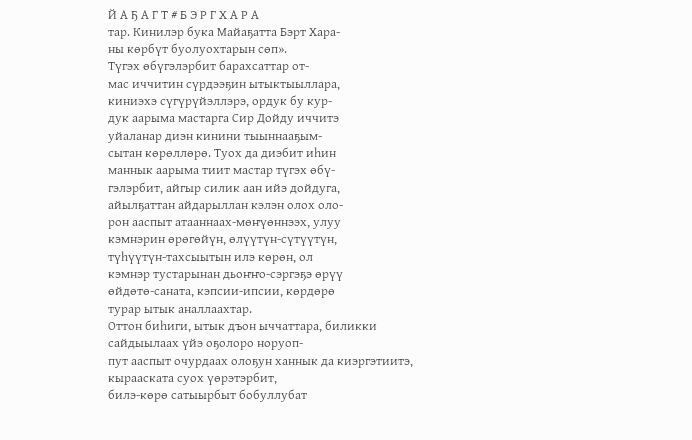Й А Ҕ А Г Т # Б Э Р Г Х А Р А
тар. Кинилэр бука Майаҕатта Бэрт Хара-
ны көрбүт буолуохтарын сөп».
Түгэх өбүгэлэрбит барахсаттар от-
мас иччитин сүрдээҕин ытыктыыллара,
киниэхэ сүгүрүйэллэрэ, ордук бу кур-
дук аарыма мастарга Сир Дойду иччитэ
уйаланар диэн кинини тыыннааҕым-
сытан көрөллөрө. Туох да диэбит иһин
маннык аарыма тиит мастар түгэх өбү-
гэлэрбит, айгыр силик аан ийэ дойдуга,
айылҕаттан айдарыллан кэлэн олох оло-
рон ааспыт атааннаах-мөҥүөннээх, улуу
кэмнэрин өрөгөйүн, өлүүтүн-сүтүүтүн,
түһүүтүн-тахсыытын илэ көрөн, ол
кэмнэр тустарынан дьоҥҥо-сэргэҕэ өрүү
өйдөтө-саната, кэпсии-ипсии, көрдөрө
турар ытык аналлаахтар.
Оттон биһиги, ытык дъон ыччаттара, биликки сайдыылаах үйэ оҕолоро норуоп-
пут ааспыт очурдаах олоҕун ханнык да киэргэтиитэ, кырааската суох үөрэтэрбит,
билэ-көрө сатыырбыт бобуллубат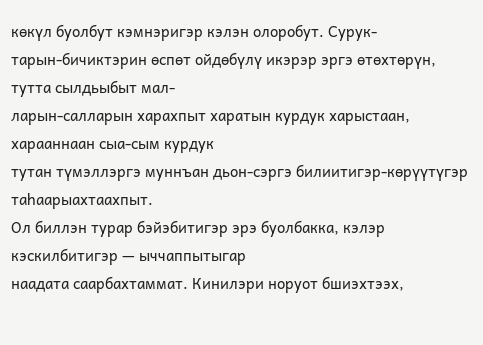көкүл буолбут кэмнэригэр кэлэн олоробут. Сурук-
тарын-бичиктэрин өспөт ойдөбүлү икэрэр эргэ өтөхтөрүн, тутта сылдьыбыт мал-
ларын-салларын харахпыт харатын курдук харыстаан, харааннаан сыа-сым курдук
тутан түмэллэргэ муннъан дьон-сэргэ билиитигэр-көрүүтүгэр таһаарыахтаахпыт.
Ол биллэн турар бэйэбитигэр эрэ буолбакка, кэлэр кэскилбитигэр — ыччаппытыгар
наадата саарбахтаммат. Кинилэри норуот бшиэхтээх,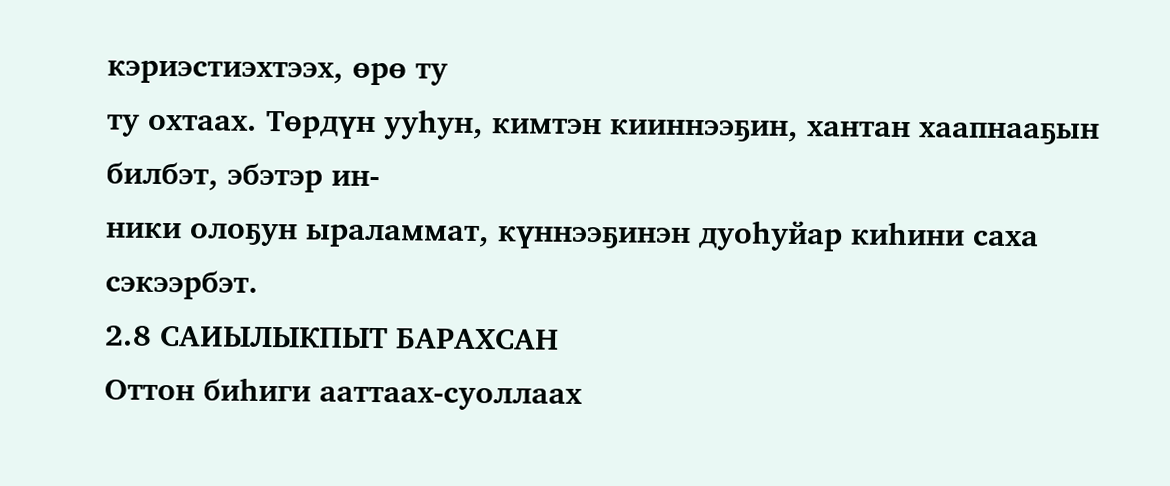кэриэстиэхтээх, өрө ту
ту охтаах. Төрдүн ууһун, кимтэн кииннээҕин, хантан хаапнааҕын билбэт, эбэтэр ин-
ники олоҕун ыраламмат, күннээҕинэн дуоһуйар киһини саха сэкээрбэт.
2.8 САИЫЛЫКПЫТ БАРАХСАН
Оттон биһиги ааттаах-суоллаах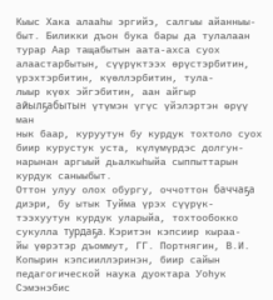Кыыс Хака алааһы эргийэ, салгыы айанныы-
быт. Биликки дъон бука бары да тулалаан турар Аар тащабытын аата-ахса суох
алаастарбытын, сүүрүктээх өрүстэрбитин, үрэхтэрбитин, күөллэрбитин, тула-
лыыр күөх эйгэбитин, аан айгыр айылҕабытын үтүмэн үгүс үйэлэртэн өрүү ман
нык баар, куруутун бу курдук тохтоло суох биир курустук уста, күлүмүрдэс долгун-
нарынан аргыый дьалкыһыйа сыппыттарын курдук саныыбыт.
Оттон улуу олох обургу, оччоттон баччаҕа диэри, бу ытык Туйма үрэх сүүрүк-
тээхуутун курдук уларыйа, тохтообокко сукулла турдаҕа. Кэритэн кэпсиир кыраа-
йы үөрэтэр дъоммут, ГГ. Портнягин, В.И. Копырин кэпсииллэринэн, биир сайын
педагогической наука дуоктара Уоһук Сэмэнэбис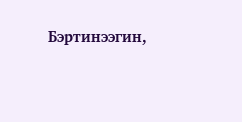Бэртинээгин,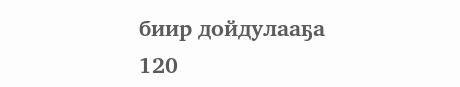биир дойдулааҕа
120